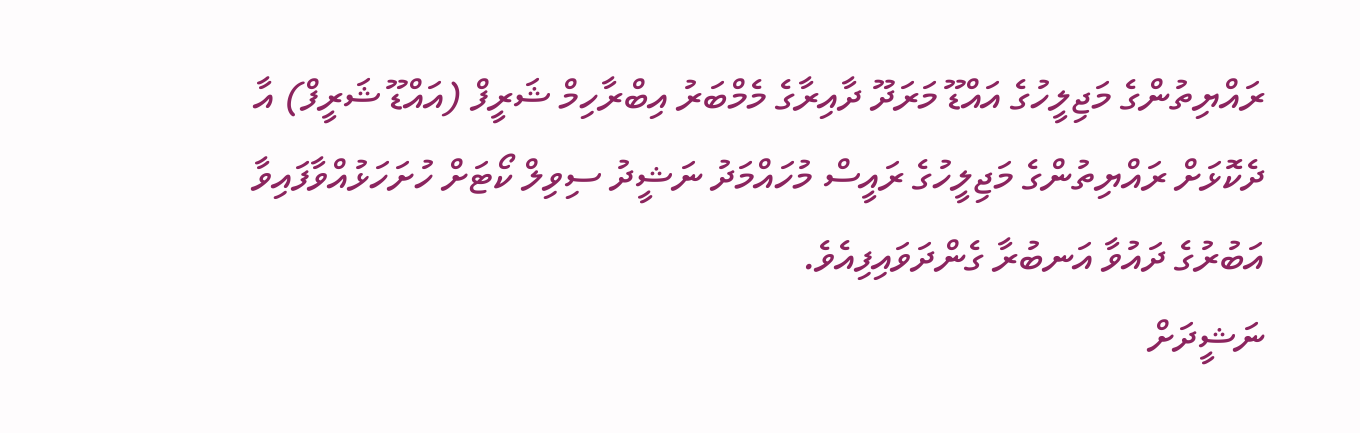ރައްޔިތުންގެ މަޖިލީހުގެ އައްޑޫ މަރަދޫ ދާއިރާގެ މެމްބަރު އިބްރާހިމް ޝަރީފް (އައްޑޫ ޝަރީފް) އާ ދެކޮޅަށް ރައްޔިތުންގެ މަޖިލީހުގެ ރައީސް މުހައްމަދު ނަޝީދު ސިވިލް ކޯޓަށް ހުށަހަޅުއްވާފައިވާ އަބުރުގެ ދައުވާ އަނބުރާ ގެންދަވައިފިއެވެ.
ނަޝީދަށް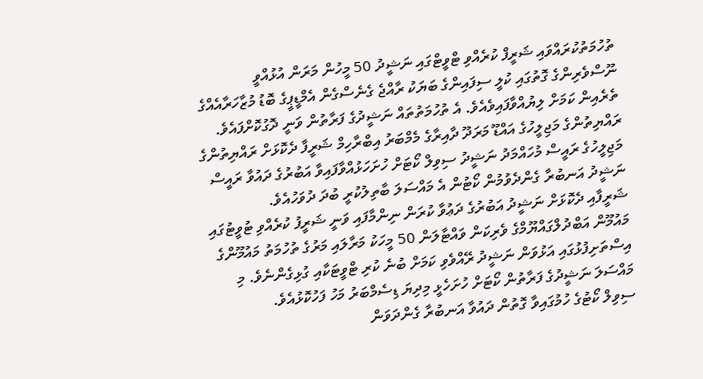ތުހުމަތުކުރައްވައި ޝަރީފް ކުރެއްވި ޓްވީޓްގައި ނަޝީދު 50 މީހުން މަރަން އުޅުއްވީ ނޫސްވެރިންގެ ގޮތުގައި ކުލީ ސިފައިންގެ ބަޔަކު ރާއްޖެ ގެނެސްގެން އެމްޑީޕީގެ ބޮޑު މުޒާހަރާއެއްގެ ތެރެއިން ކަމަށް ލިޔުއްވާފައިވެއެވެ. އެ ތުހުމަތުތައް ނަޝީދުގެ ފަރާތުން ވަނީ ދޮގުކޮށްފައެވެ.
ރައްޔިތުންގެ މަޖިލީހުގެ އައްޑޫ މަރަދޫ ދާއިރާގެ މެމްބަރު އިބްރާހިމް ޝަރީފާ ދެކޮޅަށް ރައްޔިތުންގެ މަޖިލީހުގެ ރައީސް މުހައްމަދު ނަޝީދު ސިވިލް ކޯޓަށް ހުށަހަޅުއްވާފައިވާ އަބުރުގެ ދައުވާ ރައީސް ނަޝީދު އަނބުރާ ގެންދެވުމުން ކޯޓުން އެ މައްސަލަ ބާތިލުކުރީ ބުދަ ދުވަހުއެވެ.
ޝަރީފާއި ދެކޮޅަށް ނަޝީދު އަބުރުގެ ދަޢުވާ ކުރަން ނިންމާފައި ވަނީ ޝަރީފު ކުރެއްވި ޓުވީޓުގައި މައުމޫން އަބްދުލްގައްޔޫމްގެ ވެރިކަން ވައްޓާލަން 50 މީހަކު މަރާލައި މަރުގެ ތުހުމަތު މައުމޫންގެ އިސްތަށިފުޅުގައި އަޅުވަން ނަޝީދު ރޭއްވެވި ކަމަށް ބުނެ ކުރި ޓްވީޓަކާއި ގުޅިގެންނެވެ. މި މައްސަލަ ނަޝީދުގެ ފަރާތުން ކޯޓަށް ހުށަހެޅީ މިދިޔަ ޑިސެމްބަރު މަހު ފަހުކޮޅުއެވެ.
ސިވިލް ކޯޓުގެ ހުމުގައިވާ ގޮތުން ދައުވާ އަނބުރާ ގެންދަވަން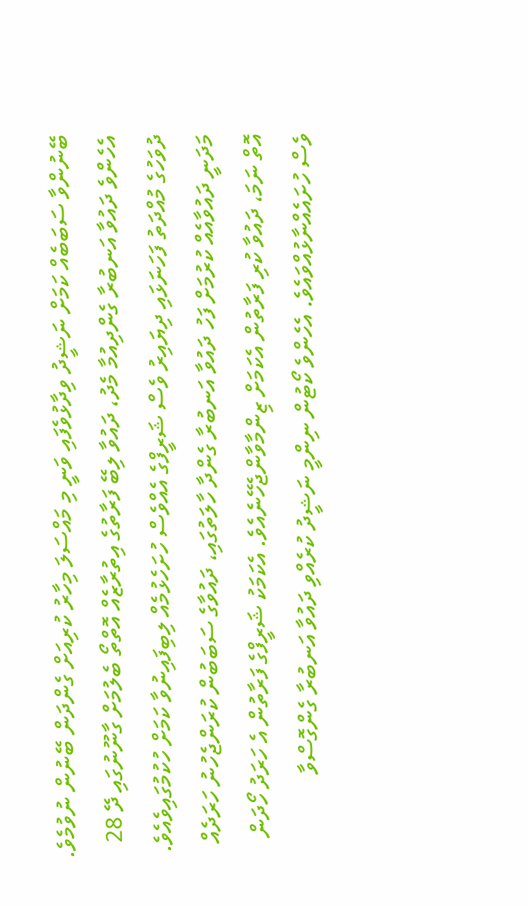ބޭނުންވާ ސަބަބެއް ކަމަށް ނަޝީދު ވިދާޅުވެފައި ވަނީ މި މައްސަލަ މިހާރު ކުރިއަށް ގެންދަން ބޭނުން ނުވުމެވެ. އެހެންވެ ދައުވާ އަނބުރާ ގެންދިއުމާ މެދު، ދައުވާ ލިބޭ ފަރާތުގެ އިތުރާޒެއް އޮތްތޯ ބެލުމަށް ގާނޫނުގައި ދޭ 28 ދުވަހުގެ މުއްދަތު ފަހަނަޅައި ދިޔައިރު ވެސް ޝަރީފްގެ އެއްވެސް ހުށަހެޅުމެއް ލިބިފައިނުވާ ކަމަށް ހުކުމުގައިވެއެވެ.
މަދަނީ ދައުވާއެއް ކުރުމަށް ފަހު ދައުވާ އަނބުރާ ގެންދާ ހާލަތުގައި، ދައުވާގެ ސަބަބުން ކުރަންޖެހުނު ހަރަދެއް އޮތް ނަމަ، ދައުވާ ކުރި ފަރާތުން އެކަމަށް ޒިންމާވާންޖެހޭނެއެވެ. އެކަމަކު ޝަރީފްގެ ފަރާތުން އެ ހަރަދު ހޯދަން ވެސް ހުށައެއްނާޅުއްވައެވެ. އެހެންވެ ކޯޓުން ނިންމީ ނަޝީދު ކުރެއްވި ދައުވާ އަނބުރާ ގެންގޮސްވާ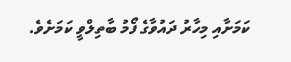ކަމަށާއި މިހާރު ދައުވާގެ ފޯމު ބާތިލްވީ ކަމަށެވެ.